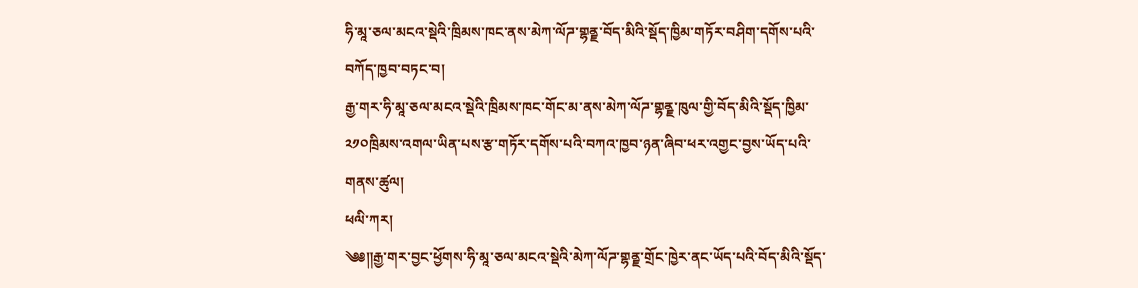ཧི་མཱ་ཅལ་མངའ་སྡེའི་ཁྲིམས་ཁང་ནས་མེཀ་ལོཌ་གྷནྗ་བོད་མིའི་སྡོད་ཁྱིམ་གཏོར་བཤིག་དགོས་པའི་བཀོད་ཁྱབ་བཏང་བ།
རྒྱ་གར་ཧི་མཱ་ཅལ་མངའ་སྡེའི་ཁྲིམས་ཁང་གོང་མ་ནས་མེཀ་ལོཌ་གྷནྗ་ཁུལ་གྱི་བོད་མིའི་སྡོད་ཁྱིམ་༢༡༠ཁྲིམས་འགལ་ཡིན་པས་རྩ་གཏོར་དགོས་པའི་བཀའ་ཁྱབ་ཉན་ཞིབ་ཕར་འགྱང་བྱས་ཡོད་པའི་གནས་ཚུལ།
ཕལི་ཀར།
༄༅༎རྒྱ་གར་བྱང་ཕྱོགས་ཧི་མཱ་ཅལ་མངའ་སྡེའི་མེཀ་ལོཌ་གྷནྗ་གྲོང་ཁྱེར་ནང་ཡོད་པའི་བོད་མིའི་སྡོད་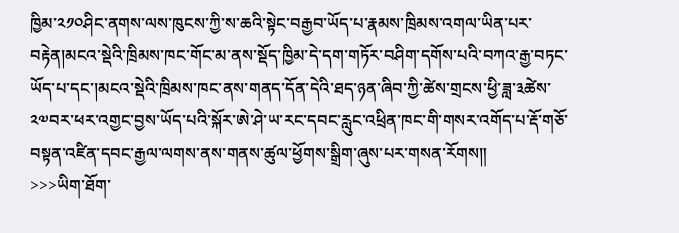ཁྱིམ་༢༡༠ཤིང་ནགས་ལས་ཁུངས་ཀྱི་ས་ཆའི་སྟེང་བརྒྱབ་ཡོད་པ་རྣམས་ཁྲིམས་འགལ་ཡིན་པར་བརྟེན།མངའ་སྡེའི་ཁྲིམས་ཁང་གོང་མ་ནས་སྡོད་ཁྱིམ་དེ་དག་གཏོར་བཤིག་དགོས་པའི་བཀའ་རྒྱ་བཏང་ཡོད་པ་དང་།མངའ་སྡེའི་ཁྲིམས་ཁང་ནས་གནད་དོན་དེའི་ཐད་ཉན་ཞིབ་ཀྱི་ཚེས་གྲངས་ཕྱི་ཟླ་༣ཚེས་༢༧བར་ཕར་འགྱང་བྱས་ཡོད་པའི་སྐོར་ཨེ་ཤེ་ཡ་རང་དབང་རླུང་འཕྲིན་ཁང་གི་གསར་འགོད་པ་རྡོ་གཅོ་བསྟན་འཛིན་དབང་རྒྱལ་ལགས་ནས་གནས་ཚུལ་ཕྱོགས་སྒྲིག་ཞུས་པར་གསན་རོགས༎
>>>ཡིག་ཐོག་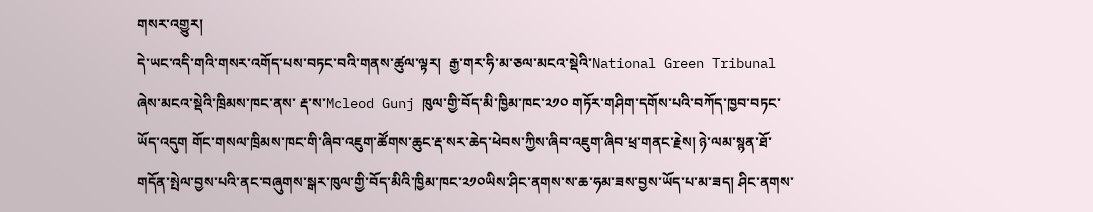གསར་འགྱུར།
དེ་ཡང་འདི་གའི་གསར་འགོད་པས་བཏང་བའི་གནས་ཚུལ་ལྟར།  རྒྱ་གར་ཧི་མ་ཅལ་མངའ་སྡེའི་National Green Tribunal ཞེས་མངའ་སྡེའི་ཁྲིམས་ཁང་ནས་ རྡ་ས་Mcleod Gunj ཁུལ་གྱི་བོད་མི་ཁྱིམ་ཁང་༢༡༠ གཏོར་གཤིག་དགོས་པའི་བཀོད་ཁྱབ་བཏང་ཡོད་འདུག གོང་གསལ་ཁྲིམས་ཁང་གི་ཞིབ་འཇུག་ཚོགས་ཆུང་རྡ་སར་ཆེད་ཕེབས་ཀྱིས་ཞིབ་འཇུག་ཞིབ་ཕྲ་གནང་རྗེས། ཉེ་ལམ་སྙན་ཐོ་གདོན་སྤེལ་བྱས་པའི་ནང་བཞུགས་སྒར་ཁུལ་གྱི་བོད་མིའི་ཁྱིམ་ཁང་༢༡༠ཡིས་ཤིང་ནགས་ས་ཆ་ཧམ་ཟས་བྱས་ཡོད་པ་མ་ཟད། ཤིང་ནགས་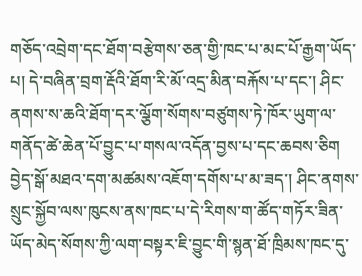གཅོད་འབྲེག་དང་ཐོག་བརྩེགས་ཅན་གྱི་ཁང་པ་མང་པོ་རྒྱག་ཡོད་པ། དེ་བཞིན་བྲག་རྡོའི་ཐོག་རི་མོ་འདྲ་མིན་བརྐོས་པ་དང་། ཤིང་ནགས་ས་ཆའི་ཐོག་དར་ལྕོག་སོགས་བཙུགས་ཏེ་ཁོར་ཡུག་ལ་གནོད་ཚེ་ཆེན་པོ་བྱུང་པ་གསལ་འདོན་བྱས་པ་དང་ཆབས་ཅིག བྱེད་སྒོ་མཐའ་དག་མཚམས་འཇོག་དགོས་པ་མ་ཟད་། ཤིང་ནགས་སྲུང་སྐྱོབ་ལས་ཁུངས་ནས་ཁང་པ་དེ་རིགས་ག་ཚོད་གཏོར་ཟིན་ཡོད་མེད་སོགས་ཀྱི་ལག་བསྟར་ཇི་བྱུང་གི་སྙན་ཐོ་ཁྲིམས་ཁང་དུ་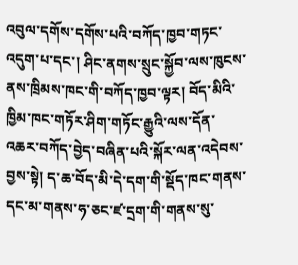འབུལ་དགོས་དགོས་པའི་བཀོད་ཁྱབ་གཏང་འདུག་པ་དང་། ཤིང་ནགས་སྲུང་སྐྱོབ་ལས་ཁུངས་ནས་ཁྲིམས་ཁང་གི་བཀོད་ཁྱབ་ལྟར། བོད་མིའི་ཁྱིམ་ཁང་གཏོར་ཤིག་གཏོང་རྒྱུའི་ལས་དོན་འཆར་བཀོད་བྱེད་བཞིན་པའི་སྐོར་ལན་འདེབས་བྱས་སྟེ། ད་ཆ་བོད་མི་དེ་དག་གི་སྡོད་ཁང་གནས་དང་མ་གནས་ཧ་ཅང་ཛ་དྲག་གི་གནས་སུ་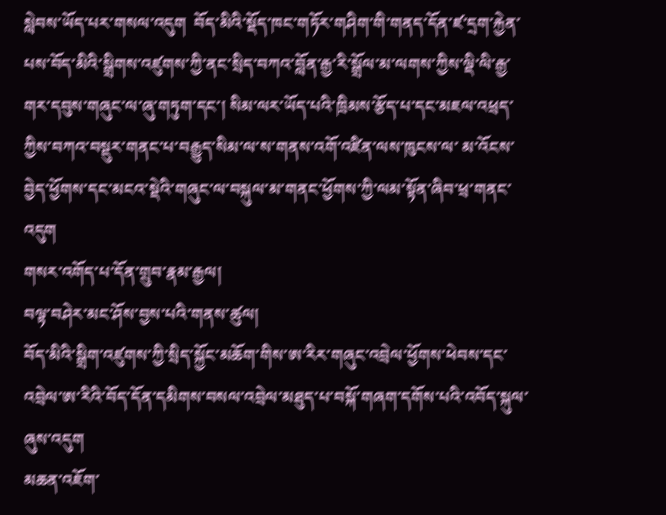སླེབས་ཡོད་པར་གསལ་འདུག  བོད་མིའི་སྡོད་ཁང་གཏོར་གཤིག་གི་གནད་དོན་ཛ་དྲག་རྐྱེན་པས་བོད་མིའི་སྒྲིགས་འཛུགས་ཀྱི་ནང་སྲིད་བཀའ་བློན་རྒྱ་རི་སྒྲོལ་མ་ལགས་ཀྱིས་ལྡི་ལི་རྒྱ་གར་དབུས་གཞུང་ལ་ཞུ་གཏུག་དང་། སིམ་ལར་ཡོད་པའི་ཁྲིམས་རྩོད་པ་དང་མཇལ་འཕྲད་ཀྱིས་བཀའ་བསྡུར་གནང་པ་བརྒྱུད་སིམ་ལ་ས་གནས་འགོ་འཛིན་ལས་ཁུངས་ལ་ མ་འོངས་བྱེད་ཕྱོགས་དང་མངའ་སྡེའི་གཞུང་ལ་བསྐུལ་མ་གནང་ཕྱོགས་ཀྱི་ལམ་སྟོན་ཞིབ་ཕྲ་གནང་འདུག
གསར་འགོད་པ་དོན་གྲུབ་རྣམ་རྒྱལ།
བལྟ་བཤེར་མང་ཤོས་བྱས་པའི་གནས་ཚུལ།
བོད་མིའི་སྒྲིག་འཛུགས་ཀྱི་སྲིད་སྐྱོང་མཆོག་གིས་ཨ་རིར་གཞུང་འབྲེལ་ཕྱོགས་ཕེབས་དང་འབྲེལ་ཨ་རིའི་བོད་དོན་དམིགས་བསལ་འབྲེལ་མཐུད་པ་བསྐོ་གཞག་དགོས་པའི་འབོད་སྐུལ་ཞུས་འདུག
མཆན་འཇོག་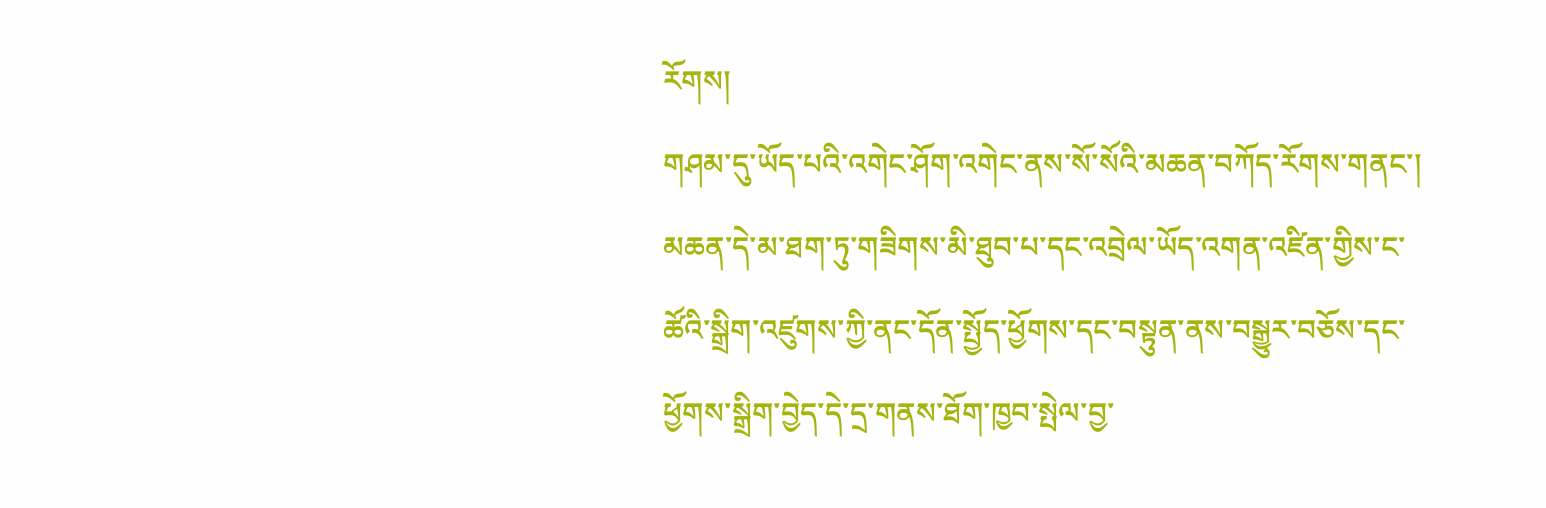རོགས།
གཤམ་དུ་ཡོད་པའི་འགེང་ཤོག་འགེང་ནས་སོ་སོའི་མཆན་བཀོད་རོགས་གནང་། མཆན་དེ་མ་ཐག་ཏུ་གཟིགས་མི་ཐུབ་པ་དང་འབྲེལ་ཡོད་འགན་འཛིན་གྱིས་ང་ཚོའི་སྒྲིག་འཛུགས་ཀྱི་ནང་དོན་སྤྱོད་ཕྱོགས་དང་བསྟུན་ནས་བསྒྱུར་བཅོས་དང་ཕྱོགས་སྒྲིག་བྱེད་དེ་དྲ་གནས་ཐོག་ཁྱབ་སྤེལ་བྱ་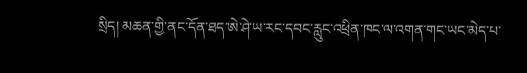སྲིད། མཆན་གྱི་ནང་དོན་ཐད་ཨེ་ཤེ་ཡ་རང་དབང་རླུང་འཕྲིན་ཁང་ལ་འགན་གང་ཡང་མེད་པ་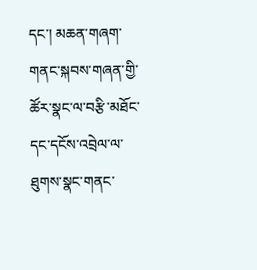དང་། མཆན་གཞག་གནང་སྐབས་གཞན་གྱི་ཚོར་སྣང་ལ་བརྩི་མཐོང་དང་དངོས་འབྲེལ་ལ་ཐུགས་སྣང་གནང་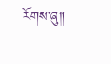རོགས་ཞུ༎